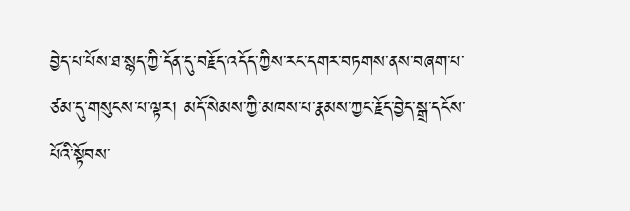བྱེད་པ་པོས་ཐ་སྙད་ཀྱི་དོན་དུ་བརྗོད་འདོད་ཀྱིས་རང་དགར་བཏགས་ནས་བཞག་པ་ཙམ་དུ་གསུངས་པ་ལྟར། མདོ་སེམས་ཀྱི་མཁས་པ་རྣམས་ཀྱང་རྗོད་བྱེད་སྒྲ་དངོས་པོའི་སྟོབས་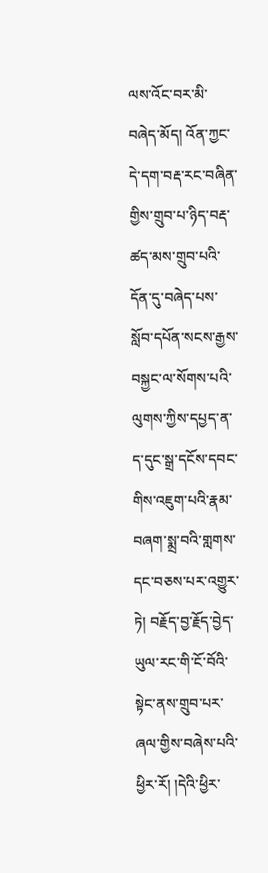ལས་འོང་བར་མི་བཞེད་མོད། འོན་ཀྱང་དེ་དག་བརྡ་རང་བཞིན་གྱིས་གྲུབ་པ་ཉིད་བརྡ་ཚད་མས་གྲུབ་པའི་དོན་དུ་བཞེད་པས་སློབ་དཔོན་སངས་རྒྱས་བསྐྱང་ལ་སོགས་པའི་ལུགས་ཀྱིས་དཔྱད་ན་ད་དུང་སྒྲ་དངོས་དབང་གིས་འཇུག་པའི་རྣམ་བཞག་སྨྲ་བའི་གླགས་དང་བཅས་པར་འགྱུར་ཏེ། བརྗོད་བྱ་རྗོད་བྱེད་ཡུལ་རང་གི་ངོ་བོའི་སྟེང་ནས་གྲུབ་པར་ཞལ་གྱིས་བཞེས་པའི་ཕྱིར་རོ། །དེའི་ཕྱིར་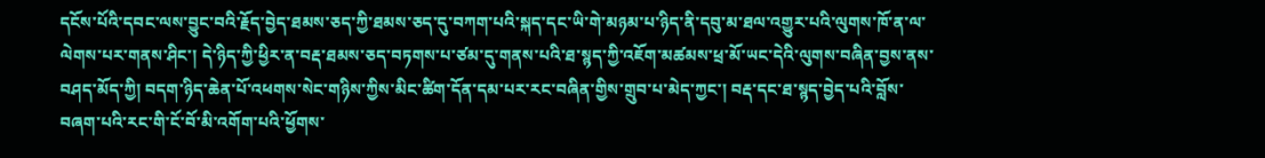དངོས་པོའི་དབང་ལས་བྱུང་བའི་རྗོད་བྱེད་ཐམས་ཅད་ཀྱི་ཐམས་ཅད་དུ་བཀག་པའི་སྐད་དང་ཡི་གེ་མཉམ་པ་ཉིད་ནི་དབུ་མ་ཐལ་འགྱུར་པའི་ལུགས་ཁོ་ན་ལ་ལེགས་པར་གནས་ཤིང་། དེ་ཉིད་ཀྱི་ཕྱིར་ན་བརྡ་ཐམས་ཅད་བཏགས་པ་ཙམ་དུ་གནས་པའི་ཐ་སྙད་ཀྱི་འཇོག་མཚམས་ཕྲ་མོ་ཡང་དེའི་ལུགས་བཞིན་བྱས་ནས་བཤད་མོད་ཀྱི། བདག་ཉིད་ཆེན་པོ་འཕགས་སེང་གཉིས་ཀྱིས་མིང་ཚིག་དོན་དམ་པར་རང་བཞིན་གྱིས་གྲུབ་པ་མེད་ཀྱང་། བརྡ་དང་ཐ་སྙད་བྱེད་པའི་བློས་བཞག་པའི་རང་གི་ངོ་བོ་མི་འགོག་པའི་ཕྱོགས་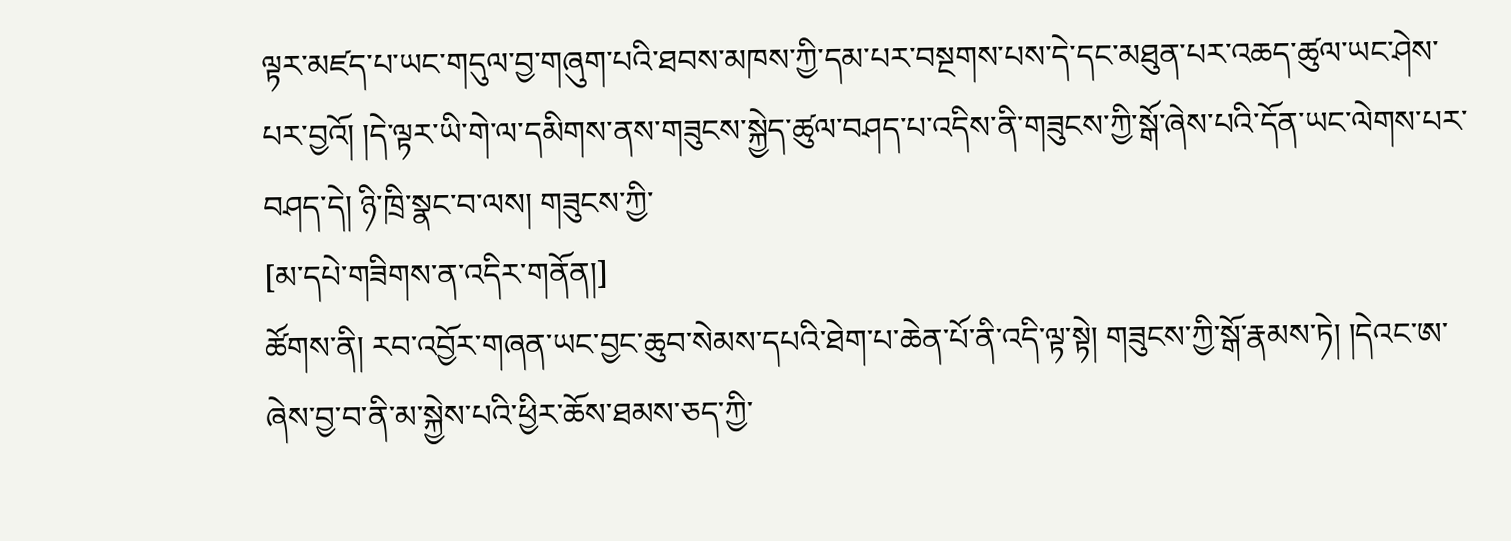ལྟར་མཛད་པ་ཡང་གདུལ་བྱ་གཞུག་པའི་ཐབས་མཁས་ཀྱི་དམ་པར་བསྔགས་པས་དེ་དང་མཐུན་པར་འཆད་ཚུལ་ཡང་ཤེས་པར་བྱའོ། །དེ་ལྟར་ཡི་གེ་ལ་དམིགས་ནས་གཟུངས་སྐྱེད་ཚུལ་བཤད་པ་འདིས་ནི་གཟུངས་ཀྱི་སྒོ་ཞེས་པའི་དོན་ཡང་ལེགས་པར་བཤད་དེ། ཉི་ཁྲི་སྣང་བ་ལས། གཟུངས་ཀྱི་
[མ་དཔེ་གཟིགས་ན་འདིར་གནོན།]
ཚོགས་ནི། རབ་འབྱོར་གཞན་ཡང་བྱང་ཆུབ་སེམས་དཔའི་ཐེག་པ་ཆེན་པོ་ནི་འདི་ལྟ་སྟེ། གཟུངས་ཀྱི་སྒོ་རྣམས་ཏེ། །དེའང་ཨ་ཞེས་བྱ་བ་ནི་མ་སྐྱེས་པའི་ཕྱིར་ཆོས་ཐམས་ཅད་ཀྱི་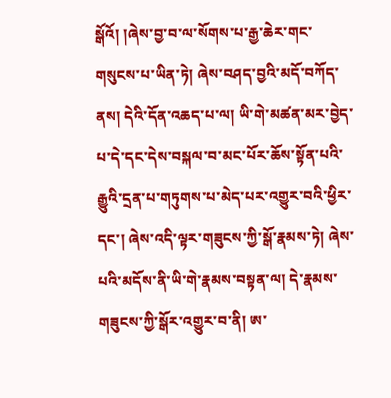སྒོའོ། །ཞེས་བྱ་བ་ལ་སོགས་པ་རྒྱ་ཆེར་གང་གསུངས་པ་ཡིན་ཏེ། ཞེས་བཤད་བྱའི་མདོ་བཀོད་ནས། དེའི་དོན་འཆད་པ་ལ། ཡི་གེ་མཚན་མར་བྱེད་པ་དེ་དང་དེས་བསྐལ་བ་མང་པོར་ཆོས་སྟོན་པའི་རྒྱུའི་དྲན་པ་གཏུགས་པ་མེད་པར་འགྱུར་བའི་ཕྱིར་དང་། ཞེས་འདི་ལྟར་གཟུངས་ཀྱི་སྒོ་རྣམས་ཏེ། ཞེས་པའི་མདོས་ནི་ཡི་གེ་རྣམས་བསྟན་ལ། དེ་རྣམས་གཟུངས་ཀྱི་སྒོར་འགྱུར་བ་ནི། ཨ་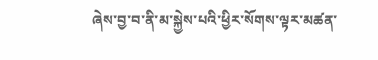ཞེས་བྱ་བ་ནི་མ་སྐྱེས་པའི་ཕྱིར་སོགས་ལྟར་མཚན་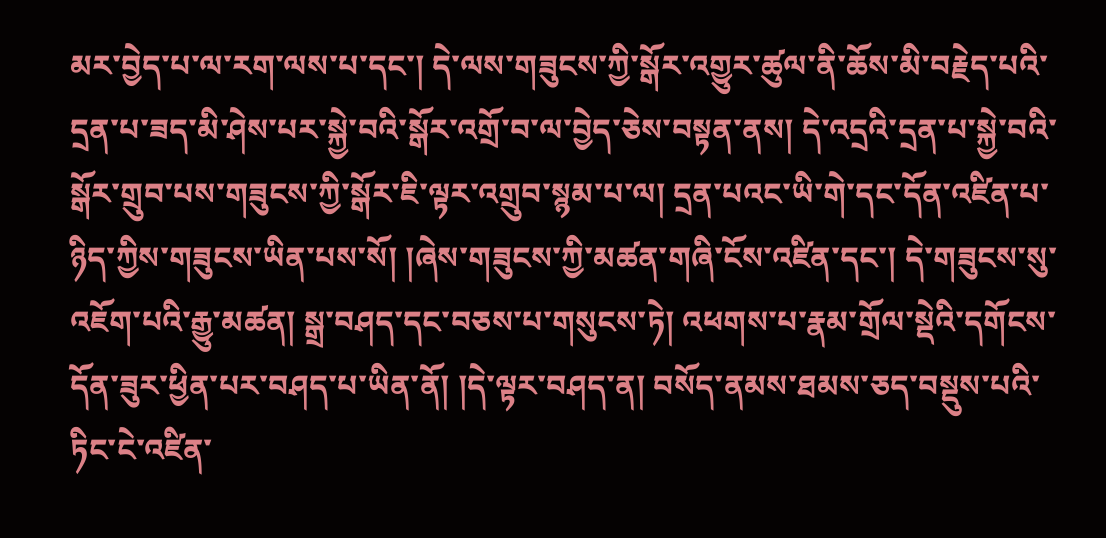མར་བྱེད་པ་ལ་རག་ལས་པ་དང་། དེ་ལས་གཟུངས་ཀྱི་སྒོར་འགྱུར་ཚུལ་ནི་ཆོས་མི་བརྗེད་པའི་དྲན་པ་ཟད་མི་ཤེས་པར་སྐྱེ་བའི་སྒོར་འགྲོ་བ་ལ་བྱེད་ཅེས་བསྟན་ནས། དེ་འདྲའི་དྲན་པ་སྐྱེ་བའི་སྒོར་གྲུབ་པས་གཟུངས་ཀྱི་སྒོར་ཇི་ལྟར་འགྲུབ་སྙམ་པ་ལ། དྲན་པའང་ཡི་གེ་དང་དོན་འཛིན་པ་ཉིད་ཀྱིས་གཟུངས་ཡིན་པས་སོ། །ཞེས་གཟུངས་ཀྱི་མཚན་གཞི་ངོས་འཛིན་དང་། དེ་གཟུངས་སུ་འཇོག་པའི་རྒྱུ་མཚན། སྒྲ་བཤད་དང་བཅས་པ་གསུངས་ཏེ། འཕགས་པ་རྣམ་གྲོལ་སྡེའི་དགོངས་དོན་ཟུར་ཕྱིན་པར་བཤད་པ་ཡིན་ནོ། །དེ་ལྟར་བཤད་ན། བསོད་ནམས་ཐམས་ཅད་བསྡུས་པའི་ཏིང་ངེ་འཛིན་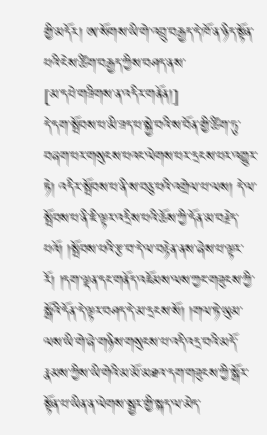གྱི་མདོར། ཨ་སོགས་ཡི་གེ་འབྲུ་བརྒྱད་དེ་ཁོ་ན་ཉིད་སྟོན་པའི་ངེས་ཚིག་བརྒྱད་ཀྱིས་བཤད་ནས་
[མ་དཔེ་གཟིགས་ན་འདིར་གནོན།]
དེ་དག་སྤོབས་པ་མི་ཟད་པ་སྐྱེ་བའི་ས་བོན་གྱི་ཚིག་ཏུ་བཞག་པར་གསུངས་པའང་ལེགས་པར་དྲངས་པར་འགྱུར་ཏེ། འདིར་སྤོབས་པ་ནི་ས་བཅུ་པའི་འགྲེལ་པ་ལས། དེ་ལ་སྤོབས་པ་ནི་ཇི་ལྟར་འདྲིས་པའི་ཆོས་ཀྱི་དོན་མ་བརྗེད་པའོ། །སྤོབས་པའི་རྩ་བ་དེ་ལ་བརྟེན་ནས་ཞེས་པ་ལྟར་རོ། །དག་ལྡན་དང་གནོད་འཇོམས་ལས་ཀྱང་གཟུངས་ཀྱི་སྒོའི་དོན་དེ་ལྟར་བཤད་དེ་མ་དྲངས་སོ། །གལ་ཏེ་ཡུམ་ལས་ཡི་གེ་ཞེ་གཉིས་གསུངས་པ་འདི་འདྲ་བའི་མདོ་རྣམས་ཀྱིས་ཡི་གེའི་མ་མོ་མཐའ་དག་གཟུངས་ཀྱི་སྒོར་སྟོན་པ་ཡིན་ན་ལེགས་སྦྱར་གྱི་སྐད་ལ་མེད་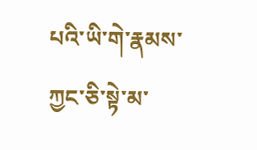པའི་ཡི་གེ་རྣམས་ཀྱང་ཅི་སྟེ་མ་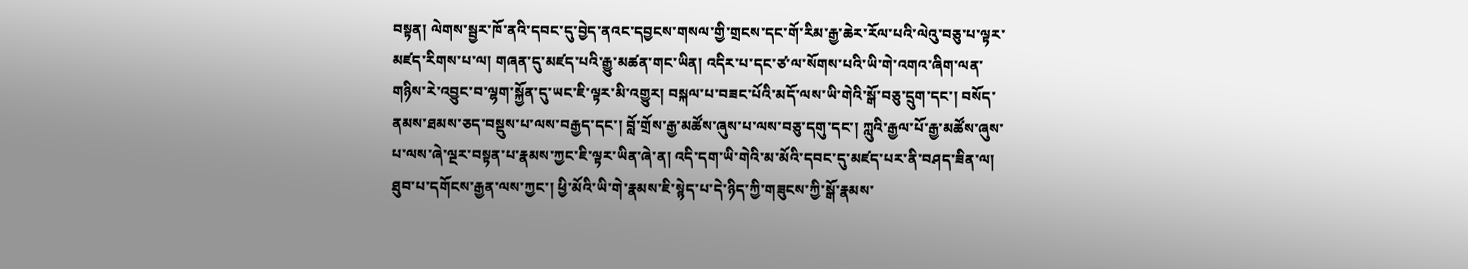བསྟན། ལེགས་སྦྱར་ཁོ་ནའི་དབང་དུ་བྱེད་ནའང་དབྱངས་གསལ་གྱི་གྲངས་དང་གོ་རིམ་རྒྱ་ཆེར་རོལ་པའི་ལེའུ་བཅུ་པ་ལྟར་མཛད་རིགས་པ་ལ། གཞན་དུ་མཛད་པའི་རྒྱུ་མཚན་གང་ཡིན། འདིར་པ་དང་ཙ་ལ་སོགས་པའི་ཡི་གེ་འགའ་ཞིག་ལན་གཉིས་རེ་འབྱུང་བ་ལྷག་སྐྱོན་དུ་ཡང་ཇི་ལྟར་མི་འགྱུར། བསྐལ་པ་བཟང་པོའི་མདོ་ལས་ཡི་གེའི་སྒོ་བཅུ་དྲུག་དང་། བསོད་ནམས་ཐམས་ཅད་བསྡུས་པ་ལས་བརྒྱད་དང་། བློ་གྲོས་རྒྱ་མཚོས་ཞུས་པ་ལས་བཅུ་དགུ་དང་། ཀླུའི་རྒྱལ་པོ་རྒྱ་མཚོས་ཞུས་པ་ལས་ཞེ་ལྔར་བསྟན་པ་རྣམས་ཀྱང་ཇི་ལྟར་ཡིན་ཞེ་ན། འདི་དག་ཡི་གེའི་མ་མོའི་དབང་དུ་མཛད་པར་ནི་བཤད་ཟིན་ལ། ཐུབ་པ་དགོངས་རྒྱན་ལས་ཀྱང་། ཕྱི་མོའི་ཡི་གེ་རྣམས་ཇི་སྙེད་པ་དེ་ཉིད་ཀྱི་གཟུངས་ཀྱི་སྒོ་རྣམས་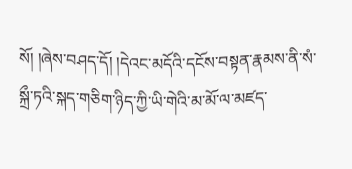སོ། །ཞེས་བཤད་དོ། །དེའང་མདོའི་དངོས་བསྟན་རྣམས་ནི་སཾ་སྐྲྀ་ཏའི་སྐད་གཅིག་ཉིད་ཀྱི་ཡི་གེའི་མ་མོ་ལ་མཛད་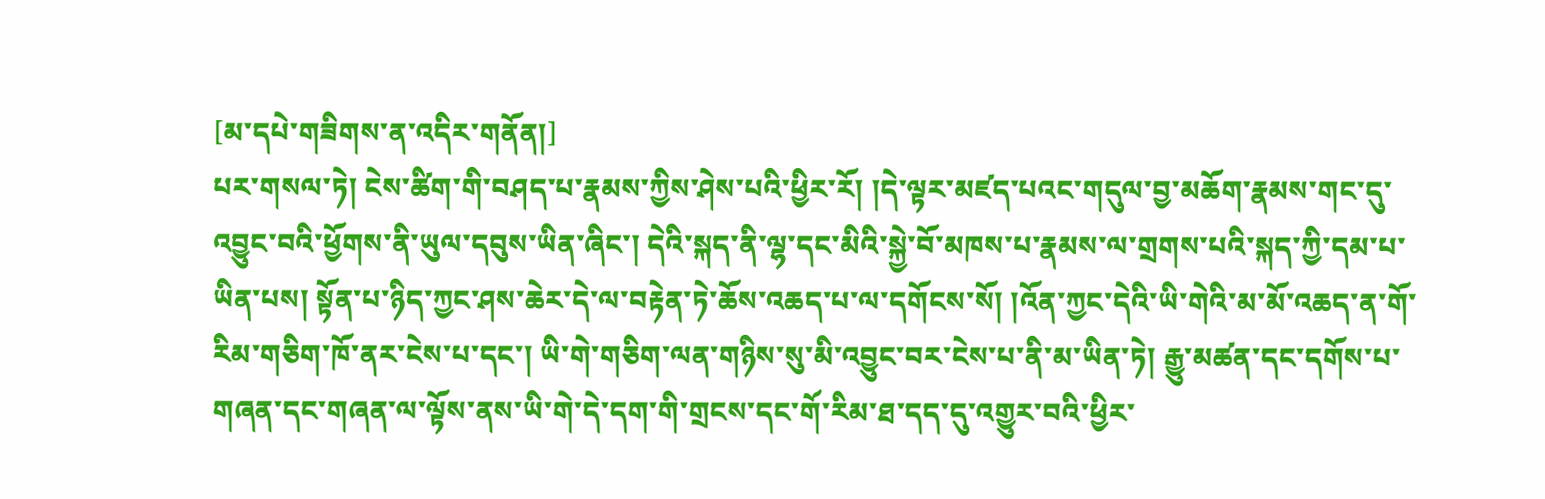[མ་དཔེ་གཟིགས་ན་འདིར་གནོན།]
པར་གསལ་ཏེ། ངེས་ཚིག་གི་བཤད་པ་རྣམས་ཀྱིས་ཤེས་པའི་ཕྱིར་རོ། །དེ་ལྟར་མཛད་པའང་གདུལ་བྱ་མཆོག་རྣམས་གང་དུ་འབྱུང་བའི་ཕྱོགས་ནི་ཡུལ་དབུས་ཡིན་ཞིང་། དེའི་སྐད་ནི་ལྷ་དང་མིའི་སྐྱེ་བོ་མཁས་པ་རྣམས་ལ་གྲགས་པའི་སྐད་ཀྱི་དམ་པ་ཡིན་པས། སྟོན་པ་ཉིད་ཀྱང་ཤས་ཆེར་དེ་ལ་བརྟེན་ཏེ་ཆོས་འཆད་པ་ལ་དགོངས་སོ། །འོན་ཀྱང་དེའི་ཡི་གེའི་མ་མོ་འཆད་ན་གོ་རིམ་གཅིག་ཁོ་ནར་ངེས་པ་དང་། ཡི་གེ་གཅིག་ལན་གཉིས་སུ་མི་འབྱུང་བར་ངེས་པ་ནི་མ་ཡིན་ཏེ། རྒྱུ་མཚན་དང་དགོས་པ་གཞན་དང་གཞན་ལ་ལྟོས་ནས་ཡི་གེ་དེ་དག་གི་གྲངས་དང་གོ་རིམ་ཐ་དད་དུ་འགྱུར་བའི་ཕྱིར་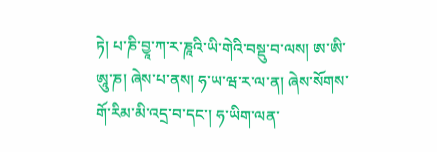ཏེ། པ་ཎི་བྱཱ་ཀ་ར་ཎཱའི་ཡི་གེའི་བསྡུ་བ་ལས། ཨ་ཨི་ཨཱུ་ཎ། ཞེས་པ་ནས། ཧ་ཡ་ཝ་ར་ལ་ན། ཞེས་སོགས་གོ་རིམ་མི་འདྲ་བ་དང་། ཧ་ཡིག་ལན་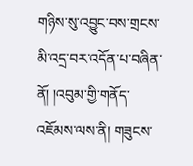གཉིས་སུ་འབྱུང་བས་གྲངས་མི་འདྲ་བར་འདོན་པ་བཞིན་ནོ། །འབུམ་གྱི་གནོད་འཇོམས་ལས་ནི། གཟུངས་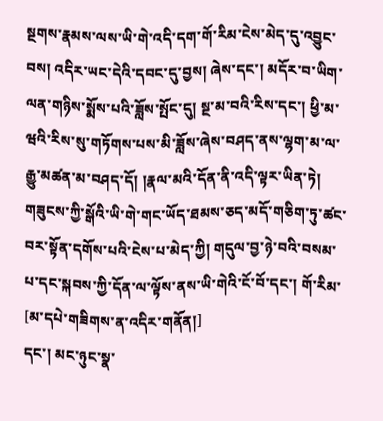སྔགས་རྣམས་ལས་ཡི་གེ་འདི་དག་གོ་རིམ་ངེས་མེད་དུ་འབྱུང་བས། འདིར་ཡང་དེའི་དབང་དུ་བྱས། ཞེས་དང་། མདོར་བ་ཡིག་ལན་གཉིས་སྨོས་པའི་ཟློས་སྤོང་དུ། སྔ་མ་བའི་རིས་དང་། ཕྱི་མ་ཝའི་རིས་སུ་གཏོགས་པས་མི་ཟློས་ཞེས་བཤད་ནས་ལྷག་མ་ལ་རྒྱུ་མཚན་མ་བཤད་དོ། །རྣལ་མའི་དོན་ནི་འདི་ལྟར་ཡིན་ཏེ། གཟུངས་ཀྱི་སྒོའི་ཡི་གེ་གང་ཡོད་ཐམས་ཅད་མདོ་གཅིག་ཏུ་ཚང་བར་སྟོན་དགོས་པའི་ངེས་པ་མེད་ཀྱི། གདུལ་བྱ་ཉེ་བའི་བསམ་པ་དང་སྐབས་ཀྱི་དོན་ལ་ལྟོས་ནས་ཡི་གེའི་ངོ་བོ་དང་། གོ་རིམ་
[མ་དཔེ་གཟིགས་ན་འདིར་གནོན།]
དང་། མང་ཉུང་སྣ་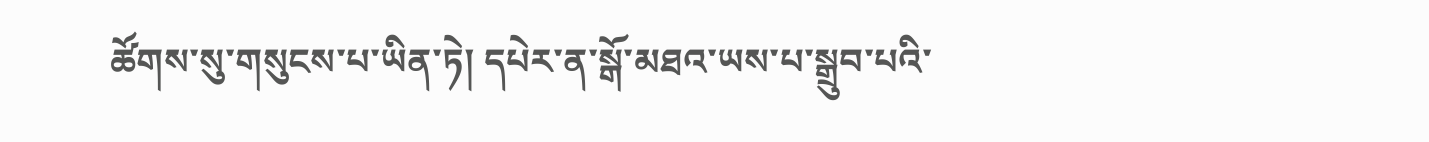ཚོགས་སུ་གསུངས་པ་ཡིན་ཏེ། དཔེར་ན་སྒོ་མཐའ་ཡས་པ་སྒྲུབ་པའི་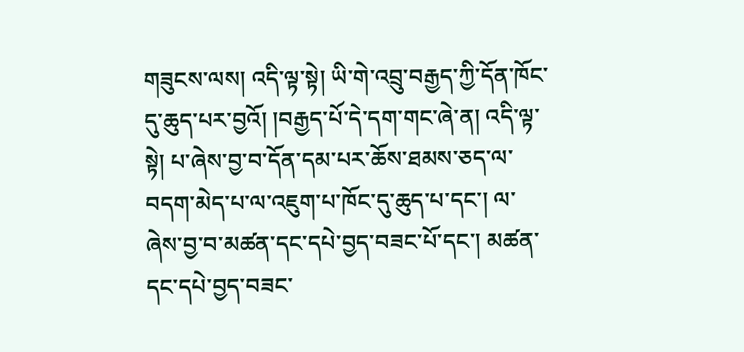གཟུངས་ལས། འདི་ལྟ་སྟེ། ཡི་གེ་འབྲུ་བརྒྱད་ཀྱི་དོན་ཁོང་དུ་ཆུད་པར་བྱའོ། །བརྒྱད་པོ་དེ་དག་གང་ཞེ་ན། འདི་ལྟ་སྟེ། པ་ཞེས་བྱ་བ་དོན་དམ་པར་ཆོས་ཐམས་ཅད་ལ་བདག་མེད་པ་ལ་འཇུག་པ་ཁོང་དུ་ཆུད་པ་དང་། ལ་ཞེས་བྱ་བ་མཚན་དང་དཔེ་བྱད་བཟང་པོ་དང་། མཚན་དང་དཔེ་བྱད་བཟང་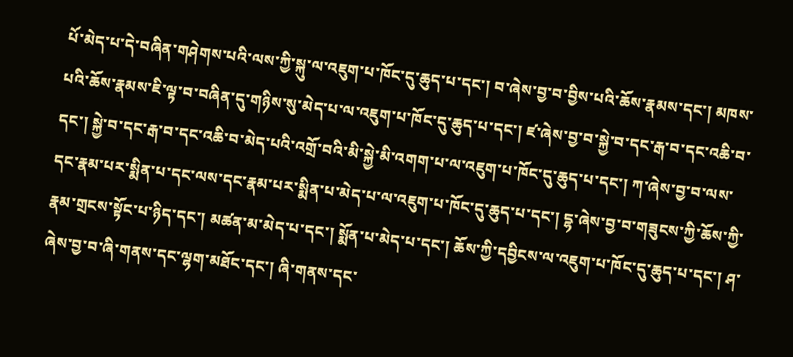པོ་མེད་པ་དེ་བཞིན་གཤེགས་པའི་ལས་ཀྱི་སྐུ་ལ་འཇུག་པ་ཁོང་དུ་ཆུད་པ་དང་། བ་ཞེས་བྱ་བ་བྱིས་པའི་ཆོས་རྣམས་དང་། མཁས་པའི་ཆོས་རྣམས་ཇི་ལྟ་བ་བཞིན་དུ་གཉིས་སུ་མེད་པ་ལ་འཇུག་པ་ཁོང་དུ་ཆུད་པ་དང་། ཛ་ཞེས་བྱ་བ་སྐྱེ་བ་དང་རྒ་བ་དང་འཆི་བ་དང་། སྐྱེ་བ་དང་རྒ་བ་དང་འཆི་བ་མེད་པའི་འགྲོ་བའི་མི་སྐྱེ་མི་འགག་པ་ལ་འཇུག་པ་ཁོང་དུ་ཆུད་པ་དང་། ཀ་ཞེས་བྱ་བ་ལས་དང་རྣམ་པར་སྨིན་པ་དང་ལས་དང་རྣམ་པར་སྨིན་པ་མེད་པ་ལ་འཇུག་པ་ཁོང་དུ་ཆུད་པ་དང་། དྷ་ཞེས་བྱ་བ་གཟུངས་ཀྱི་ཆོས་ཀྱི་རྣམ་གྲངས་སྟོང་པ་ཉིད་དང་། མཚན་མ་མེད་པ་དང་། སྨོན་པ་མེད་པ་དང་། ཆོས་ཀྱི་དབྱིངས་ལ་འཇུག་པ་ཁོང་དུ་ཆུད་པ་དང་། ཤ་ཞེས་བྱ་བ་ཞི་གནས་དང་ལྷག་མཐོང་དང་། ཞི་གནས་དང་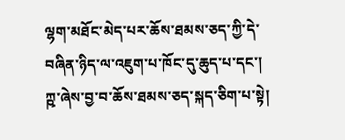ལྷག་མཐོང་མེད་པར་ཆོས་ཐམས་ཅད་ཀྱི་དེ་བཞིན་ཉིད་ལ་འཇུག་པ་ཁོང་དུ་ཆུད་པ་དང་། ཀྵ་ཞེས་བྱ་བ་ཆོས་ཐམས་ཅད་སྐད་ཅིག་པ་སྟེ།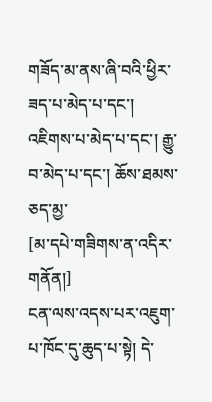གཟོད་མ་ནས་ཞི་བའི་ཕྱིར་ཟད་པ་མེད་པ་དང་། འཇིགས་པ་མེད་པ་དང་། རྒྱུ་བ་མེད་པ་དང་། ཆོས་ཐམས་ཅད་མྱ་
[མ་དཔེ་གཟིགས་ན་འདིར་གནོན།]
ངན་ལས་འདས་པར་འཇུག་པ་ཁོང་དུ་ཆུད་པ་སྟེ། དེ་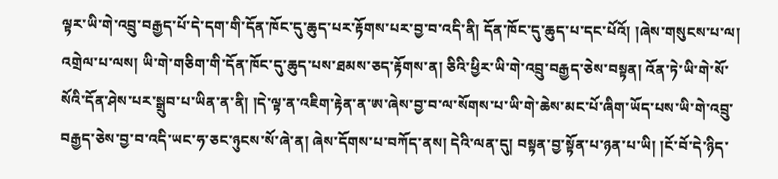ལྟར་ཡི་གེ་འབྲུ་བརྒྱད་པོ་དེ་དག་གི་དོན་ཁོང་དུ་ཆུད་པར་རྟོགས་པར་བྱ་བ་འདི་ནི། དོན་ཁོང་དུ་ཆུད་པ་དང་པོའོ། །ཞེས་གསུངས་པ་ལ། འགྲེལ་པ་ལས། ཡི་གེ་གཅིག་གི་དོན་ཁོང་དུ་ཆུད་པས་ཐམས་ཅད་རྟོགས་ན། ཅིའི་ཕྱིར་ཡི་གེ་འབྲུ་བརྒྱད་ཅེས་བསྟན། འོན་ཏེ་ཡི་གེ་སོ་སོའི་དོན་ཤེས་པར་སྒྲུབ་པ་ཡིན་ན་ནི། །དེ་ལྟ་ན་འཇིག་རྟེན་ན་ཨ་ཞེས་བྱ་བ་ལ་སོགས་པ་ཡི་གེ་ཆེས་མང་པོ་ཞིག་ཡོད་པས་ཡི་གེ་འབྲུ་བརྒྱད་ཅེས་བྱ་བ་འདི་ཡང་ཧ་ཅང་ཉུངས་སོ་ཞེ་ན། ཞེས་དོགས་པ་བཀོད་ནས། དེའི་ལན་དུ། བསྟན་བྱ་སྟོན་པ་ཉན་པ་ཡི། །ངོ་བོ་དེ་ཉིད་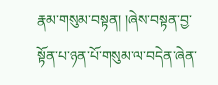རྣམ་གསུམ་བསྟན། །ཞེས་བསྟན་བྱ་སྟོན་པ་ཉན་པོ་གསུམ་ལ་བདེན་ཞེན་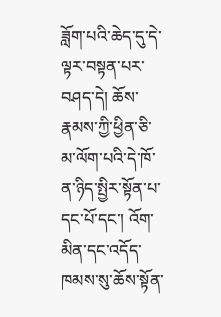ཟློག་པའི་ཆེད་དུ་དེ་ལྟར་བསྟན་པར་བཤད་དེ། ཆོས་རྣམས་ཀྱི་ཕྱིན་ཅི་མ་ལོག་པའི་དེ་ཁོ་ན་ཉིད་སྤྱིར་སྟོན་པ་དང་པོ་དང་། འོག་མིན་དང་འདོད་ཁམས་སུ་ཆོས་སྟོན་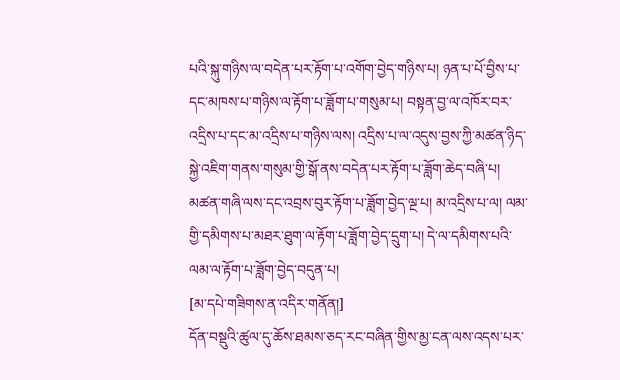པའི་སྐུ་གཉིས་ལ་བདེན་པར་རྟོག་པ་འགོག་བྱེད་གཉིས་པ། ཉན་པ་པོ་བྱིས་པ་དང་མཁས་པ་གཉིས་ལ་རྟོག་པ་ཟློག་པ་གསུམ་པ། བསྟན་བྱ་ལ་འཁོར་བར་འདྲིས་པ་དང་མ་འདྲིས་པ་གཉིས་ལས། འདྲིས་པ་ལ་འདུས་བྱས་ཀྱི་མཚན་ཉིད་སྐྱེ་འཇིག་གནས་གསུམ་གྱི་སྒོ་ནས་བདེན་པར་རྟོག་པ་ཟློག་ཆེད་བཞི་པ། མཚན་གཞི་ལས་དང་འབྲས་བུར་རྟོག་པ་ཟློག་བྱེད་ལྔ་པ། མ་འདྲིས་པ་ལ། ལམ་གྱི་དམིགས་པ་མཐར་ཐུག་ལ་རྟོག་པ་ཟློག་བྱེད་དྲུག་པ། དེ་ལ་དམིགས་པའི་ལམ་ལ་རྟོག་པ་ཟློག་བྱེད་བདུན་པ།
[མ་དཔེ་གཟིགས་ན་འདིར་གནོན།]
དོན་བསྡུའི་ཚུལ་དུ་ཆོས་ཐམས་ཅད་རང་བཞིན་གྱིས་མྱ་ངན་ལས་འདས་པར་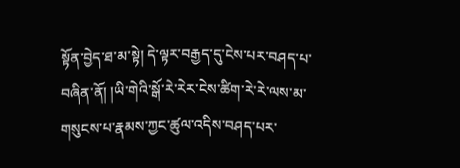སྟོན་བྱེད་ཐ་མ་སྟེ། དེ་ལྟར་བརྒྱད་དུ་ངེས་པར་བཤད་པ་བཞིན་ནོ། །ཡི་གེའི་སྒོ་རེ་རེར་ངེས་ཚིག་རེ་རེ་ལས་མ་གསུངས་པ་རྣམས་ཀྱང་ཚུལ་འདིས་བཤད་པར་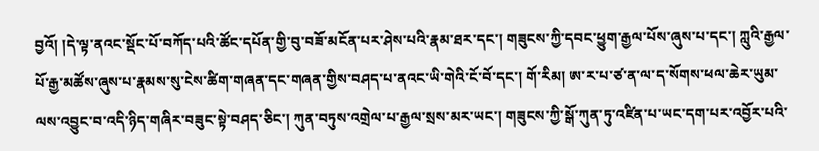བྱའོ། །དེ་ལྟ་ནའང་སྡོང་པོ་བཀོད་པའི་ཚོང་དཔོན་གྱི་བུ་བཟོ་མངོན་པར་ཤེས་པའི་རྣམ་ཐར་དང་། གཟུངས་ཀྱི་དབང་ཕྱུག་རྒྱལ་པོས་ཞུས་པ་དང་། ཀླུའི་རྒྱལ་པོ་རྒྱ་མཚོས་ཞུས་པ་རྣམས་སུ་ངེས་ཚིག་གཞན་དང་གཞན་གྱིས་བཤད་པ་ནའང་ཡི་གེའི་ངོ་བོ་དང་། གོ་རིམ། ཨ་ར་པ་ཙ་ན་ལ་ད་སོགས་ཕལ་ཆེར་ཡུམ་ལས་འབྱུང་བ་འདི་ཉིད་གཞིར་བཟུང་སྟེ་བཤད་ཅིང་། ཀུན་བཏུས་འགྲེལ་པ་རྒྱལ་སྲས་མར་ཡང་། གཟུངས་ཀྱི་སྒོ་ཀུན་ཏུ་འཛིན་པ་ཡང་དག་པར་འབྱོར་པའི་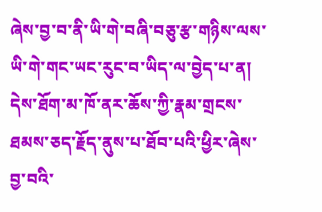ཞེས་བྱ་བ་ནི་ཡི་གེ་བཞི་བཅུ་རྩ་གཉིས་ལས་ཡི་གེ་གང་ཡང་རུང་བ་ཡིད་ལ་བྱེད་པ་ན། དེས་ཐོག་མ་ཁོ་ནར་ཆོས་ཀྱི་རྣམ་གྲངས་ཐམས་ཅད་རྗོད་ནུས་པ་ཐོབ་པའི་ཕྱིར་ཞེས་བྱ་བའི་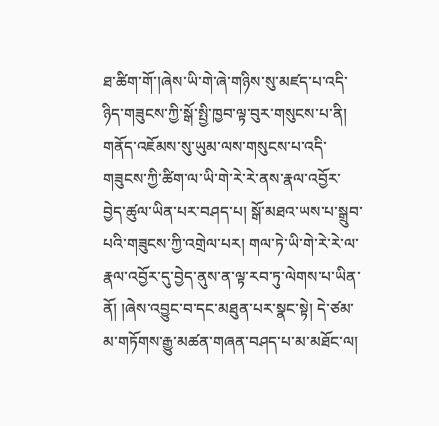ཐ་ཚིག་གོ་།ཞེས་ཡི་གེ་ཞེ་གཉིས་སུ་མཛད་པ་འདི་ཉིད་གཟུངས་ཀྱི་སྒོ་སྤྱི་ཁྱབ་ལྟ་བུར་གསུངས་པ་ནི། གནོད་འཇོམས་སུ་ཡུམ་ལས་གསུངས་པ་འདི་གཟུངས་ཀྱི་ཚིག་ལ་ཡི་གེ་རེ་རེ་ནས་རྣལ་འབྱོར་བྱེད་ཚུལ་ཡིན་པར་བཤད་པ། སྒོ་མཐའ་ཡས་པ་སྒྲུབ་པའི་གཟུངས་ཀྱི་འགྲེལ་པར། གལ་ཏེ་ཡི་གེ་རེ་རེ་ལ་རྣལ་འབྱོར་དུ་བྱེད་ནུས་ན་ལྟ་རབ་ཏུ་ལེགས་པ་ཡིན་ནོ། །ཞེས་འབྱུང་བ་དང་མཐུན་པར་སྣང་སྟེ། དེ་ཙམ་མ་གཏོགས་རྒྱུ་མཚན་གཞན་བཤད་པ་མ་མཐོང་ལ།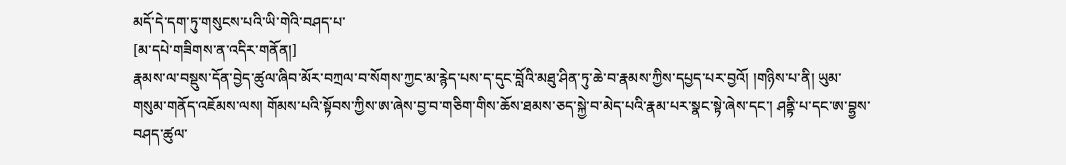མདོ་དེ་དག་ཏུ་གསུངས་པའི་ཡི་གེའི་བཤད་པ་
[མ་དཔེ་གཟིགས་ན་འདིར་གནོན།]
རྣམས་ལ་བསྡུས་དོན་བྱེད་ཚུལ་ཞིབ་མོར་བཀྲལ་བ་སོགས་ཀྱང་མ་རྙེད་པས་ད་དུང་བློའི་མཐུ་ཤིན་ཏུ་ཆེ་བ་རྣམས་ཀྱིས་དཔྱད་པར་བྱའོ། །གཉིས་པ་ནི། ཡུམ་གསུམ་གནོད་འཇོམས་ལས། གོམས་པའི་སྟོབས་ཀྱིས་ཨ་ཞེས་བྱ་བ་གཅིག་གིས་ཆོས་ཐམས་ཅད་སྐྱེ་བ་མེད་པའི་རྣམ་པར་སྣང་སྟེ་ཞེས་དང་། ཤནྟི་པ་དང་ཨ་བྷྱས་བཤད་ཚུལ་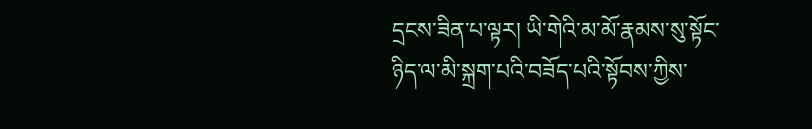དྲངས་ཟིན་པ་ལྟར། ཡི་གེའི་མ་མོ་རྣམས་སུ་སྟོང་ཉིད་ལ་མི་སྐྲག་པའི་བཟོད་པའི་སྟོབས་ཀྱིས་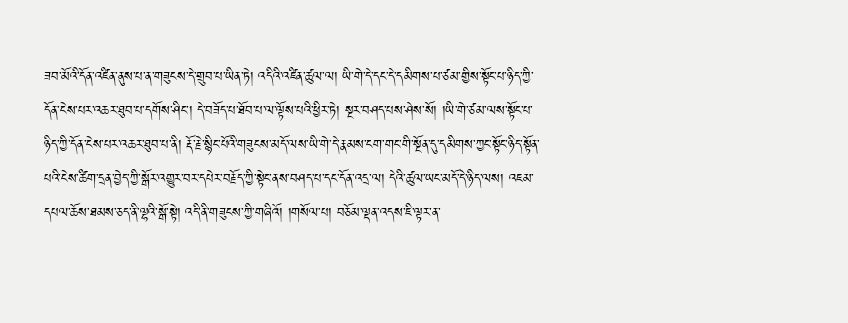ཟབ་མོའི་དོན་འཛིན་ནུས་པ་ན་གཟུངས་དེ་གྲུབ་པ་ཡིན་ཏེ། འདིའི་འཛིན་ཚུལ་ལ། ཡི་གེ་དེ་དང་དེ་དམིགས་པ་ཙམ་གྱིས་སྟོང་པ་ཉིད་ཀྱི་དོན་ངེས་པར་འཆར་ཐུབ་པ་དགོས་ཤིང་། དེ་བཟོད་པ་ཐོབ་པ་ལ་ལྟོས་པའི་ཕྱིར་ཏེ། སྔར་བཤད་པས་ཤེས་སོ། །ཡི་གེ་ཙམ་ལས་སྟོང་པ་ཉིད་ཀྱི་དོན་ངེས་པར་འཆར་ཐུབ་པ་ནི། རྡོ་རྗེ་སྙིང་པོའི་གཟུངས་མདོ་ལས་ཡི་གེ་དེ་རྣམས་ངག་གང་གི་སྔོན་དུ་དམིགས་ཀྱང་སྟོང་ཉིད་སྟོན་པའི་ངེས་ཚིག་དྲན་བྱེད་ཀྱི་སྒོར་འགྱུར་བར་དཔེར་བརྗོད་ཀྱི་སྟེང་ནས་བཤད་པ་དང་དོན་འདྲ་ལ། དེའི་ཚུལ་ཡང་མདོ་དེ་ཉིད་ལས། འཇམ་དཔལ་ཆོས་ཐམས་ཅད་ནི་ལྷའི་སྒོ་སྟེ། འདི་ནི་གཟུངས་ཀྱི་གཞིའོ། །གསོལ་པ། བཅོམ་ལྡན་འདས་ཇི་ལྟར་ན་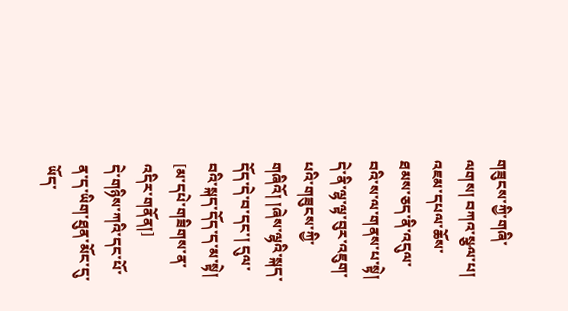གཟུངས་ཀྱི་གཞི་ལགས། བཀའ་སྩལ་པ། འཇམ་དཔལ་ཆོས་ཐམས་ཅད་ནི་འདུལ་བའི་ས་ལ་གནས་པ་སྟེ། དེ་ནི་ལྷ་ལྟ་བུར་འཇུག་པའི་གཟུངས་ཀྱི་གཞིའོ། །ཞེས་ལྷའི་སྐད་དོད་དེ་བ་དང་། དུལ་བའི་སྐད་དོད་ད་མ་སྟེ།
[མ་དཔེ་གཟིགས་ན་འདིར་གནོན།]
དེ་གཉིས་ཀའི་དང་པོ་ན་ད་ཡིག་ཐུན་མོང་དུ་ཡོད་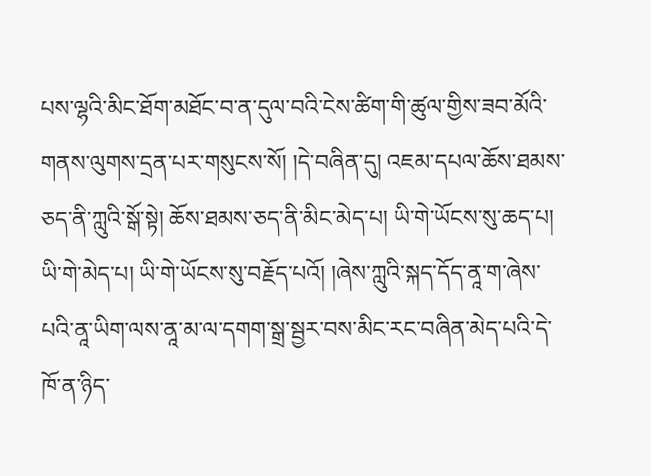པས་ལྷའི་མིང་ཐོག་མཐོང་བ་ན་དུལ་བའི་ངེས་ཚིག་གི་ཚུལ་གྱིས་ཟབ་མོའི་གནས་ལུགས་དྲན་པར་གསུངས་སོ། །དེ་བཞིན་དུ། འཇམ་དཔལ་ཆོས་ཐམས་ཅད་ནི་ཀླུའི་སྒོ་སྟེ། ཆོས་ཐམས་ཅད་ནི་མིང་མེད་པ། ཡི་གེ་ཡོངས་སུ་ཆད་པ། ཡི་གེ་མེད་པ། ཡི་གེ་ཡོངས་སུ་བརྗོད་པའོ། །ཞེས་ཀླུའི་སྐད་དོད་ནཱ་ག་ཞེས་པའི་ནཱ་ཡིག་ལས་ནཱ་མ་ལ་དགག་སྒྲ་སྦྱར་བས་མིང་རང་བཞིན་མེད་པའི་དེ་ཁོ་ན་ཉིད་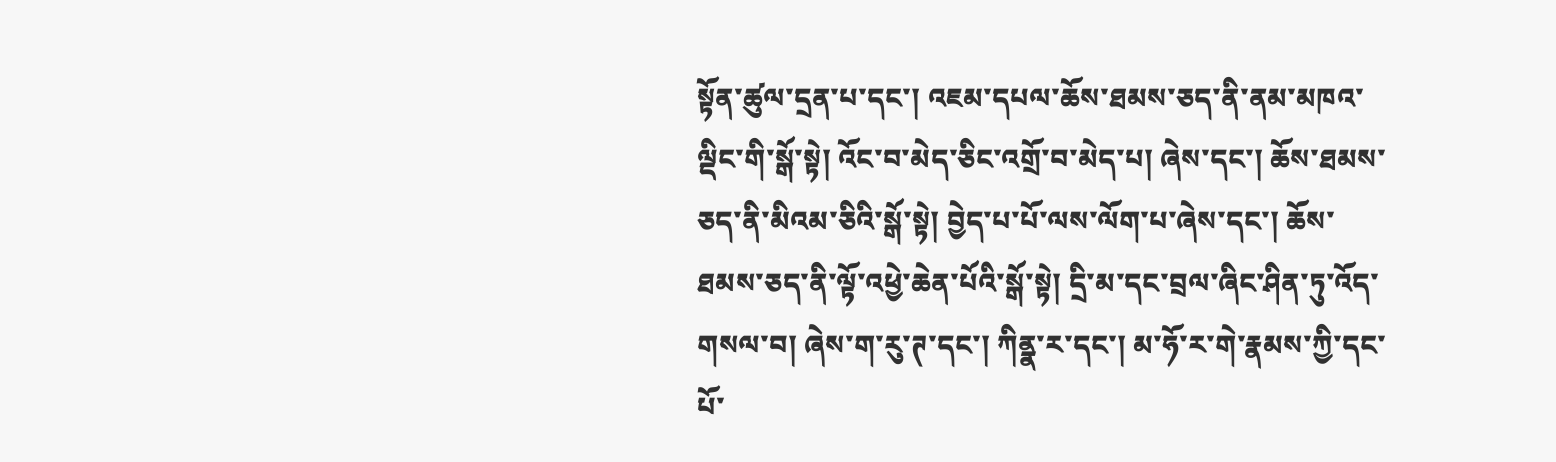སྟོན་ཚུལ་དྲན་པ་དང་། འཇམ་དཔལ་ཆོས་ཐམས་ཅད་ནི་ནམ་མཁའ་ལྡིང་གི་སྒོ་སྟེ། འོང་བ་མེད་ཅིང་འགྲོ་བ་མེད་པ། ཞེས་དང་། ཆོས་ཐམས་ཅད་ནི་མིའམ་ཅིའི་སྒོ་སྟེ། བྱེད་པ་པོ་ལས་ལོག་པ་ཞེས་དང་། ཆོས་ཐམས་ཅད་ནི་ལྟོ་འཕྱེ་ཆེན་པོའི་སྒོ་སྟེ། དྲི་མ་དང་བྲལ་ཞིང་ཤིན་ཏུ་འོད་གསལ་བ། ཞེས་ག་རུ་ཊ་དང་། ཀིནྣ་ར་དང་། མ་ཧོ་ར་གེ་རྣམས་ཀྱི་དང་པོ་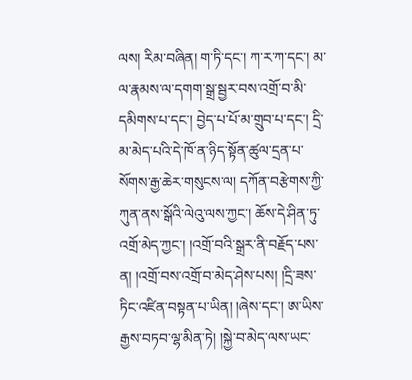ལས། རིམ་བཞིན། ག་ཏི་དང་། ཀ་ར་ཀ་དང་། མ་ལ་རྣམས་ལ་དགག་སྒྲ་སྦྱར་བས་འགྲོ་བ་མི་དམིགས་པ་དང་། བྱེད་པ་པོ་མ་གྲུབ་པ་དང་། དྲི་མ་མེད་པའི་དེ་ཁོ་ན་ཉིད་སྟོན་ཚུལ་དྲན་པ་སོགས་རྒྱ་ཆེར་གསུངས་ལ། དཀོན་བརྩེགས་ཀྱི་ཀུན་ནས་སྒོའི་ལེའུ་ལས་ཀྱང་། ཆོས་དེ་ཤིན་ཏུ་འགྲོ་མེད་ཀྱང་། །འགྲོ་བའི་སྒྲར་ནི་བརྗོད་པས་ན། །འགྲོ་བས་འགྲོ་བ་མེད་ཤེས་པས། །དྲི་ཟས་ཏིང་འཛིན་བསྟན་པ་ཡིན། །ཞེས་དང་། ཨ་ཡིས་རྒྱས་བཏབ་ལྷ་མིན་ཏེ། །སྐྱེ་བ་མེད་ལས་ཡང་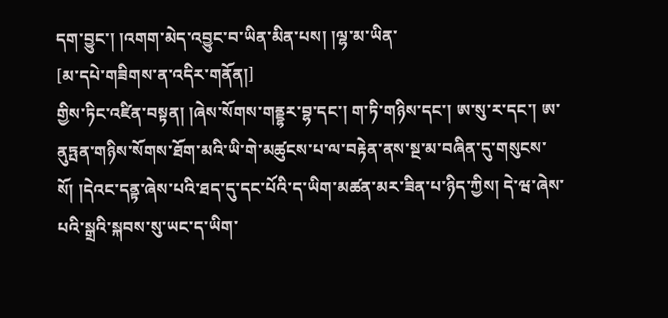དག་བྱུང་། །འགག་མེད་འབྱུང་བ་ཡིན་མིན་པས། །ལྷ་མ་ཡིན་
[མ་དཔེ་གཟིགས་ན་འདིར་གནོན།]
གྱིས་ཏིང་འཛིན་བསྟན། །ཞེས་སོགས་གནྡྷར་བྷ་དང་། ག་ཏི་གཉིས་དང་། ཨ་སུ་ར་དང་། ཨ་ནུཏྤན་གཉིས་སོགས་ཐོག་མའི་ཡི་གེ་མཚུངས་པ་ལ་བརྟེན་ནས་སྔ་མ་བཞིན་དུ་གསུངས་སོ། །དེའང་དནྟ་ཞེས་པའི་ཐད་དུ་དང་པོའི་ད་ཡིག་མཚན་མར་ཟིན་པ་ཉིད་ཀྱིས། དེ་ཝ་ཞེས་པའི་སྒྲའི་སྐབས་སུ་ཡང་ད་ཡིག་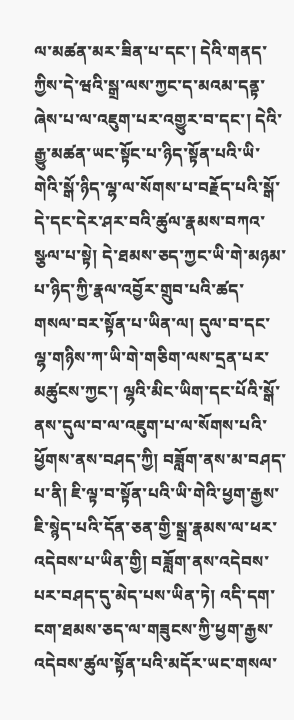ལ་མཚན་མར་ཟིན་པ་དང་། དེའི་གནད་ཀྱིས་དེ་ཝའི་སྒྲ་ལས་ཀྱང་ད་མའམ་དནྟ་ཞེས་པ་ལ་འཇུག་པར་འགྱུར་བ་དང་། དེའི་རྒྱུ་མཚན་ཡང་སྟོང་པ་ཉིད་སྟོན་པའི་ཡི་གེའི་སྒོ་ཉིད་ལྷ་ལ་སོགས་པ་བརྗོད་པའི་སྒོ་དེ་དང་དེར་ཤར་བའི་ཚུལ་རྣམས་བཀའ་སྩལ་པ་སྟེ། དེ་ཐམས་ཅད་ཀྱང་ཡི་གེ་མཉམ་པ་ཉིད་ཀྱི་རྣལ་འབྱོར་གྲུབ་པའི་ཚད་གསལ་བར་སྟོན་པ་ཡིན་ལ། དུལ་བ་དང་ལྷ་གཉིས་ཀ་ཡི་གེ་གཅིག་ལས་དྲན་པར་མཚུངས་ཀྱང་། ལྷའི་མིང་ཡིག་དང་པོའི་སྒོ་ནས་དུལ་བ་ལ་འཇུག་པ་ལ་སོགས་པའི་ཕྱོགས་ནས་བཤད་ཀྱི། བཟློག་ནས་མ་བཤད་པ་ནི། ཇི་ལྟ་བ་སྟོན་པའི་ཡི་གེའི་ཕྱག་རྒྱས་ཇི་སྙེད་པའི་དོན་ཅན་གྱི་སྒྲ་རྣམས་ལ་ཕར་འདེབས་པ་ཡིན་གྱི། བཟློག་ནས་འདེབས་པར་བཤད་དུ་མེད་པས་ཡིན་ཏེ། འདི་དག་ངག་ཐམས་ཅད་ལ་གཟུངས་ཀྱི་ཕྱག་རྒྱས་འདེབས་ཚུལ་སྟོན་པའི་མདོར་ཡང་གསལ་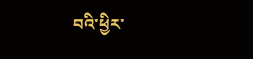བའི་ཕྱིར་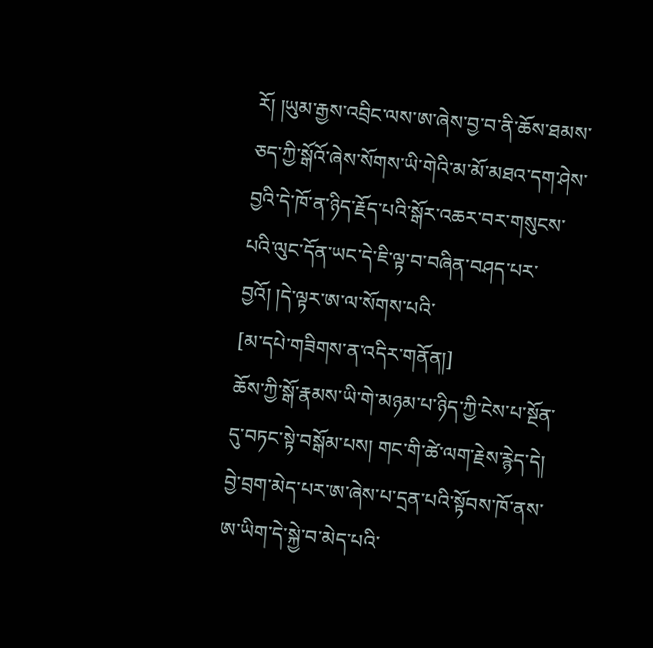རོ། །ཡུམ་རྒྱས་འབྲིང་ལས་ཨ་ཞེས་བྱ་བ་ནི་ཆོས་ཐམས་ཅད་ཀྱི་སྒོའོ་ཞེས་སོགས་ཡི་གེའི་མ་མོ་མཐའ་དག་ཤེས་བྱའི་དེ་ཁོ་ན་ཉིད་རྗོད་པའི་སྒོར་འཆར་བར་གསུངས་པའི་ལུང་དོན་ཡང་དེ་ཇི་ལྟ་བ་བཞིན་བཤད་པར་བྱའོ། །དེ་ལྟར་ཨ་ལ་སོགས་པའི་
[མ་དཔེ་གཟིགས་ན་འདིར་གནོན།]
ཆོས་ཀྱི་སྒོ་རྣམས་ཡི་གེ་མཉམ་པ་ཉིད་ཀྱི་ངེས་པ་སྔོན་དུ་བཏང་སྟེ་བསྒོམ་པས། གང་གི་ཚེ་ལག་རྗེས་རྙེད་དེ། བྱེ་བྲག་མེད་པར་ཨ་ཞེས་པ་དྲན་པའི་སྟོབས་ཁོ་ནས་ཨ་ཡིག་དེ་སྐྱེ་བ་མེད་པའི་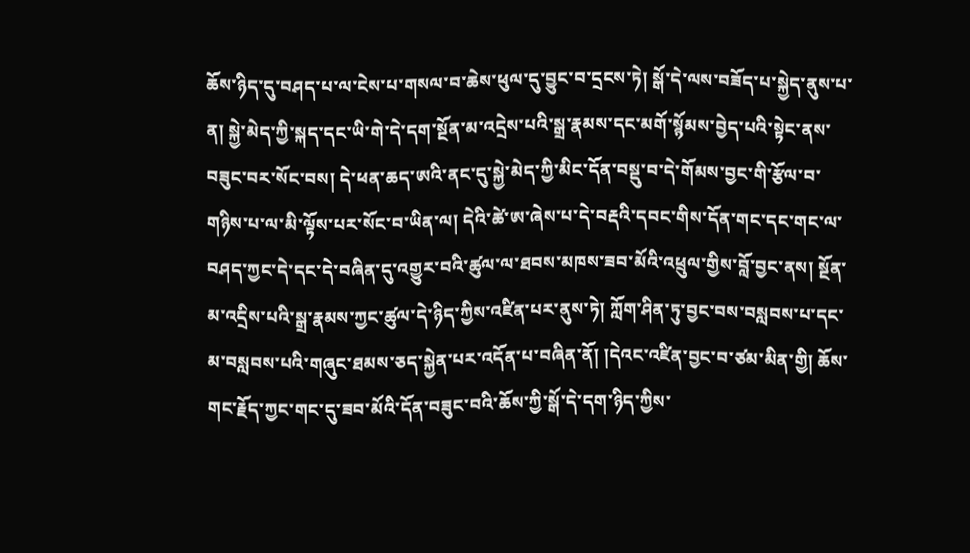ཆོས་ཉིད་དུ་བཤད་པ་ལ་ངེས་པ་གསལ་བ་ཆེས་ཕུལ་དུ་བྱུང་བ་དྲངས་ཏེ། སྒོ་དེ་ལས་བཟོད་པ་སྐྱེད་ནུས་པ་ན། སྐྱེ་མེད་ཀྱི་སྐད་དང་ཡི་གེ་དེ་དག་སྔོན་མ་འདྲེས་པའི་སྒྲ་རྣམས་དང་མགོ་སྙོམས་བྱེད་པའི་སྟེང་ནས་བཟུང་བར་སོང་བས། དེ་ཕན་ཆད་ཨའི་ནང་དུ་སྐྱེ་མེད་ཀྱི་མིང་དོན་བསྡུ་བ་དེ་གོམས་བྱང་གི་རྩོལ་བ་གཉིས་པ་ལ་མི་ལྟོས་པར་སོང་བ་ཡིན་ལ། དེའི་ཚེ་ཨ་ཞེས་པ་དེ་བརྡའི་དབང་གིས་དོན་གང་དང་གང་ལ་བཤད་ཀྱང་དེ་དང་དེ་བཞིན་དུ་འགྱུར་བའི་ཚུལ་ལ་ཐབས་མཁས་ཟབ་མོའི་འཕྲུལ་གྱིས་བློ་བྱང་ནས། སྔོན་མ་འདྲིས་པའི་སྒྲ་རྣམས་ཀྱང་ཚུལ་དེ་ཉིད་ཀྱིས་འཛིན་པར་ནུས་ཏེ། ཀློག་ཤིན་ཏུ་བྱང་བས་བསླབས་པ་དང་མ་བསླབས་པའི་གཞུང་ཐམས་ཅད་སྐྱེན་པར་འདོན་པ་བཞིན་ནོ། །དེའང་འཛིན་བྱང་བ་ཙམ་མིན་གྱི། ཆོས་གང་རྗོད་ཀྱང་གང་དུ་ཟབ་མོའི་དོན་བཟུང་བའི་ཆོས་ཀྱི་སྒོ་དེ་དག་ཉིད་ཀྱིས་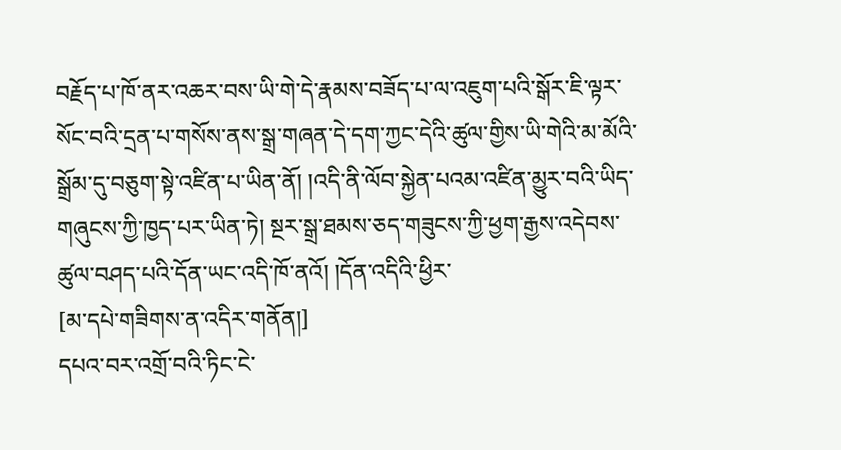བརྗོད་པ་ཁོ་ནར་འཆར་བས་ཡི་གེ་དེ་རྣམས་བཟོད་པ་ལ་འཇུག་པའི་སྒོར་ཇི་ལྟར་སོང་བའི་དྲན་པ་གསོས་ནས་སྒྲ་གཞན་དེ་དག་ཀྱང་དེའི་ཚུལ་གྱིས་ཡི་གེའི་མ་མོའི་སྒྲོམ་དུ་བཅུག་སྟེ་འཛིན་པ་ཡིན་ནོ། །འདི་ནི་ལོབ་སྐྱེན་པའམ་འཛིན་མྱུར་བའི་ཡིད་གཞུངས་ཀྱི་ཁྱད་པར་ཡིན་ཏེ། སྔར་སྒྲ་ཐམས་ཅད་གཟུངས་ཀྱི་ཕྱག་རྒྱས་འདེབས་ཚུལ་བཤད་པའི་དོན་ཡང་འདི་ཁོ་ནའོ། །དོན་འདིའི་ཕྱིར་
[མ་དཔེ་གཟིགས་ན་འདིར་གནོན།]
དཔའ་བར་འགྲོ་བའི་ཏིང་ངེ་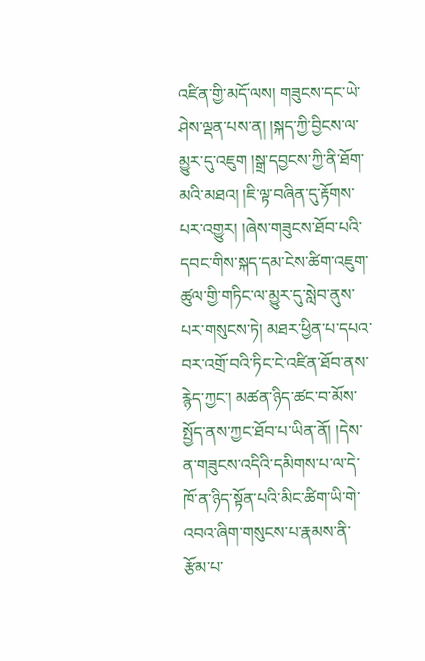འཛིན་གྱི་མདོ་ལས། གཟུངས་དང་ཡེ་ཤེས་ལྡན་པས་ན། །སྐད་ཀྱི་བྱིངས་ལ་མྱུར་དུ་འཇུག །སྒྲ་དབྱངས་ཀྱི་ནི་ཐོག་མའི་མཐའ། །ཇི་ལྟ་བཞིན་དུ་རྟོགས་པར་འགྱུར། །ཞེས་གཟུངས་ཐོབ་པའི་དབང་གིས་སྐད་དམ་ངེས་ཚིག་འཇུག་ཚུལ་གྱི་གཏིང་ལ་མྱུར་དུ་སླེབ་ནུས་པར་གསུངས་ཏེ། མཐར་ཕྱིན་པ་དཔའ་བར་འགྲོ་བའི་ཏིང་ངེ་འཛིན་ཐོབ་ནས་རྙེད་ཀྱང་། མཚན་ཉིད་ཚང་བ་མོས་སྤྱོད་ནས་ཀྱང་ཐོབ་པ་ཡིན་ནོ། །དེས་ན་གཟུངས་འདིའི་དམིགས་པ་ལ་དེ་ཁོ་ན་ཉིད་སྟོན་པའི་མིང་ཚིག་ཡི་གེ་འབའ་ཞིག་གསུངས་པ་རྣམས་ནི་རྩོམ་པ་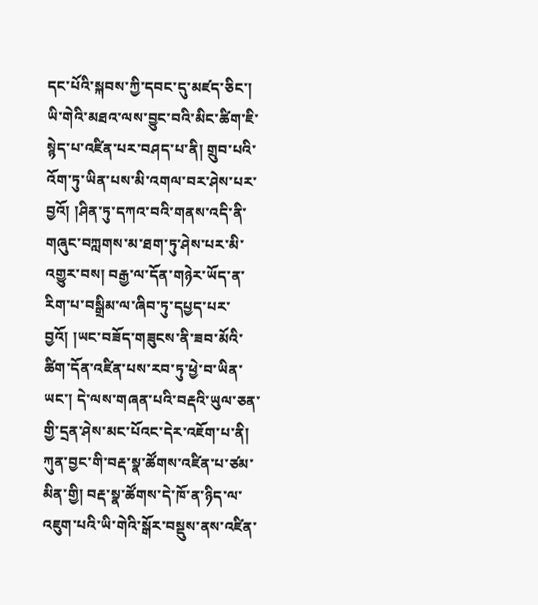དང་པོའི་སྐབས་ཀྱི་དབང་དུ་མཛད་ཅིང་། ཡི་གེའི་མཐའ་ལས་བྱུང་བའི་མིང་ཚིག་ཇི་སྙེད་པ་འཛིན་པར་བཤད་པ་ནི། གྲུབ་པའི་འོག་ཏུ་ཡིན་པས་མི་འགལ་བར་ཤེས་པར་བྱའོ། །ཤིན་ཏུ་དཀའ་བའི་གནས་འདི་ནི་གཞུང་བཀླགས་མ་ཐག་ཏུ་ཤེས་པར་མི་འགྱུར་བས། བརྒྱ་ལ་དོན་གཉེར་ཡོད་ན་རིག་པ་བསྒྲིམ་ལ་ཞིབ་ཏུ་དཔྱད་པར་བྱའོ། །ཡང་བཟོད་གཟུངས་ནི་ཟབ་མོའི་ཚིག་དོན་འཛིན་པས་རབ་ཏུ་ཕྱེ་བ་ཡིན་ཡང་། དེ་ལས་གཞན་པའི་བརྡའི་ཡུལ་ཅན་གྱི་དྲན་ཤེས་མང་པོའང་དེར་འཇོག་པ་ནི། ཀུན་བྱང་གི་བརྡ་སྣ་ཚོགས་འཛིན་པ་ཙམ་མིན་གྱི། བརྡ་སྣ་ཚོགས་དེ་ཁོ་ན་ཉིད་ལ་འཇུག་པའི་ཡི་གེའི་སྒོར་བསྡུས་ནས་འཛིན་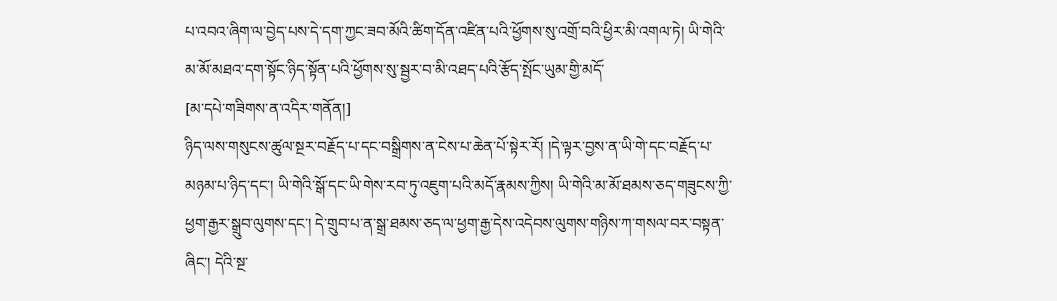པ་འབའ་ཞིག་ལ་བྱེད་པས་དེ་དག་ཀྱང་ཟབ་མོའི་ཚིག་དོན་འཛིན་པའི་ཕྱོགས་སུ་འགྲོ་བའི་ཕྱིར་མི་འགལ་ཏེ། ཡི་གེའི་མ་མོ་མཐའ་དག་སྟོང་ཉིད་སྟོན་པའི་ཕྱོགས་སུ་སྦྱར་བ་མི་འཐད་པའི་རྩོད་སྤོང་ཡུམ་གྱི་མདོ་
[མ་དཔེ་གཟིགས་ན་འདིར་གནོན།]
ཉིད་ལས་གསུངས་ཚུལ་སྔར་བརྗོད་པ་དང་བསྒྲིགས་ན་ངེས་པ་ཆེན་པོ་སྟེར་རོ། །དེ་ལྟར་བྱས་ན་ཡི་གེ་དང་བརྗོད་པ་མཉམ་པ་ཉིད་དང་། ཡི་གེའི་སྒོ་དང་ཡི་གེས་རབ་ཏུ་འཇུག་པའི་མདོ་རྣམས་ཀྱིས། ཡི་གེའི་མ་མོ་ཐམས་ཅད་གཟུངས་ཀྱི་ཕྱག་རྒྱར་སྒྲུབ་ལུགས་དང་། དེ་གྲུབ་པ་ན་སྒྲ་ཐམས་ཅད་ལ་ཕྱག་རྒྱ་དེས་འདེབས་ལུགས་གཉིས་ཀ་གསལ་བར་བསྟན་ཞིང་། དེའི་སྔ་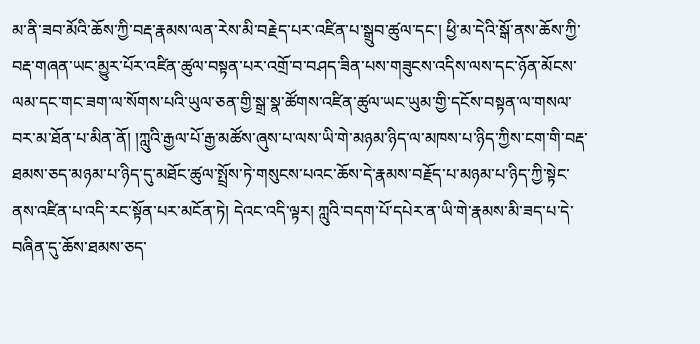མ་ནི་ཟབ་མོའི་ཆོས་ཀྱི་བརྡ་རྣམས་ལན་རེས་མི་བརྗེད་པར་འཛིན་པ་སྒྲུབ་ཚུལ་དང་། ཕྱི་མ་དེའི་སྒོ་ནས་ཆོས་ཀྱི་བརྡ་གཞན་ཡང་མྱུར་པོར་འཛིན་ཚུལ་བསྟན་པར་འགྲོ་བ་བཤད་ཟིན་པས་གཟུངས་འདིས་ལས་དང་ཉོན་མོངས་ལམ་དང་གང་ཟག་ལ་སོགས་པའི་ཡུལ་ཅན་གྱི་སྒྲ་སྣ་ཚོགས་འཛིན་ཚུལ་ཡང་ཡུམ་གྱི་དངོས་བསྟན་ལ་གསལ་བར་མ་ཐོན་པ་མིན་ནོ། །ཀླུའི་རྒྱལ་པོ་རྒྱ་མཚོས་ཞུས་པ་ལས་ཡི་གེ་མཉམ་ཉིད་ལ་མཁས་པ་ཉིད་ཀྱིས་ངག་གི་བརྡ་ཐམས་ཅད་མཉམ་པ་ཉིད་དུ་མཐོང་ཚུལ་སྤྲོས་ཏེ་གསུངས་པའང་ཆོས་དེ་རྣམས་བརྗོད་པ་མཉམ་པ་ཉིད་ཀྱི་སྟེང་ནས་འཛིན་པ་འདི་རང་སྟོན་པར་མངོན་ཏེ། དེའང་འདི་ལྟར། ཀླུའི་བདག་པོ་དཔེར་ན་ཡི་གེ་རྣམས་མི་ཟད་པ་དེ་བཞིན་དུ་ཆོས་ཐམས་ཅད་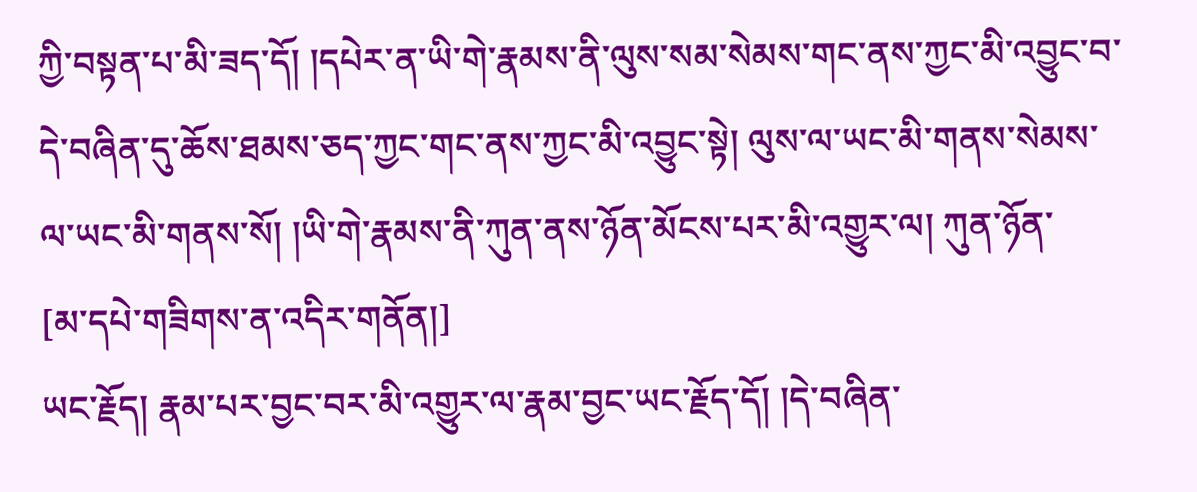ཀྱི་བསྟན་པ་མི་ཟད་དོ། །དཔེར་ན་ཡི་གེ་རྣམས་ནི་ལུས་སམ་སེམས་གང་ནས་ཀྱང་མི་འབྱུང་བ་དེ་བཞིན་དུ་ཆོས་ཐམས་ཅད་ཀྱང་གང་ནས་ཀྱང་མི་འབྱུང་སྟེ། ལུས་ལ་ཡང་མི་གནས་སེམས་ལ་ཡང་མི་གནས་སོ། །ཡི་གེ་རྣམས་ནི་ཀུན་ནས་ཉོན་མོངས་པར་མི་འགྱུར་ལ། ཀུན་ཉོན་
[མ་དཔེ་གཟིགས་ན་འདིར་གནོན།]
ཡང་རྗོད། རྣམ་པར་བྱང་བར་མི་འགྱུར་ལ་རྣམ་བྱང་ཡང་རྗོད་དོ། །དེ་བཞིན་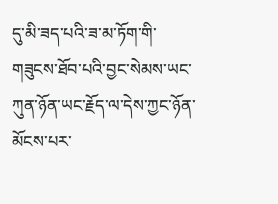དུ་མི་ཟད་པའི་ཟ་མ་ཏོག་གི་གཟུངས་ཐོབ་པའི་བྱང་སེམས་ཡང་ཀུན་ཉོན་ཡང་རྗོད་ལ་དེས་ཀྱང་ཉོན་མོངས་པར་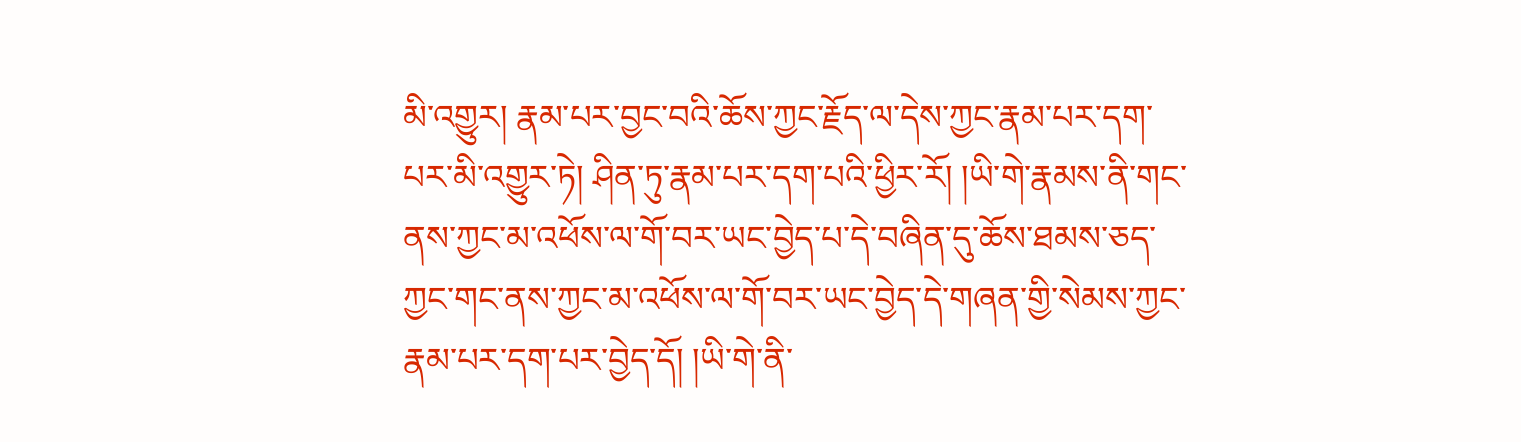མི་འགྱུར། རྣམ་པར་བྱང་བའི་ཆོས་ཀྱང་རྗོད་ལ་དེས་ཀྱང་རྣམ་པར་དག་པར་མི་འགྱུར་ཏེ། ཤིན་ཏུ་རྣམ་པར་དག་པའི་ཕྱིར་རོ། །ཡི་གེ་རྣམས་ནི་གང་ནས་ཀྱང་མ་འཕོས་ལ་གོ་བར་ཡང་བྱེད་པ་དེ་བཞིན་དུ་ཆོས་ཐམས་ཅད་ཀྱང་གང་ནས་ཀྱང་མ་འཕོས་ལ་གོ་བར་ཡང་བྱེད་དེ་གཞན་གྱི་སེམས་ཀྱང་རྣམ་པར་དག་པར་བྱེད་དོ། །ཡི་གེ་ནི་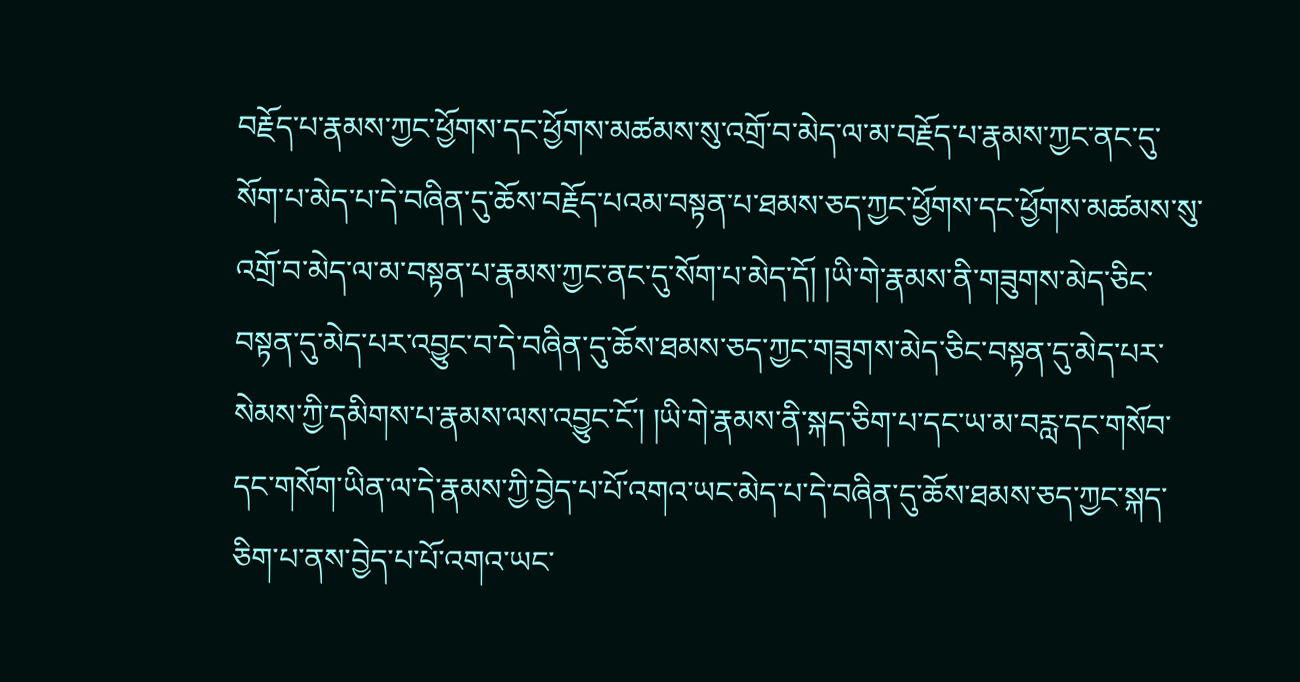བརྗོད་པ་རྣམས་ཀྱང་ཕྱོགས་དང་ཕྱོགས་མཚམས་སུ་འགྲོ་བ་མེད་ལ་མ་བརྗོད་པ་རྣམས་ཀྱང་ནང་དུ་སོག་པ་མེད་པ་དེ་བཞིན་དུ་ཆོས་བརྗོད་པའམ་བསྟན་པ་ཐམས་ཅད་ཀྱང་ཕྱོགས་དང་ཕྱོགས་མཚམས་སུ་འགྲོ་བ་མེད་ལ་མ་བསྟན་པ་རྣམས་ཀྱང་ནང་དུ་སོག་པ་མེད་དོ། །ཡི་གེ་རྣམས་ནི་གཟུགས་མེད་ཅིང་བསྟན་དུ་མེད་པར་འབྱུང་བ་དེ་བཞིན་དུ་ཆོས་ཐམས་ཅད་ཀྱང་གཟུགས་མེད་ཅིང་བསྟན་དུ་མེད་པར་སེམས་ཀྱི་དམིགས་པ་རྣམས་ལས་འབྱུང་ངོ་། །ཡི་གེ་རྣམས་ནི་སྐད་ཅིག་པ་དང་ཡ་མ་བརླ་དང་གསོབ་དང་གསོག་ཡིན་ལ་དེ་རྣམས་ཀྱི་བྱེད་པ་པོ་འགའ་ཡང་མེད་པ་དེ་བཞིན་དུ་ཆོས་ཐམས་ཅད་ཀྱང་སྐད་ཅིག་པ་ནས་བྱེད་པ་པོ་འགའ་ཡང་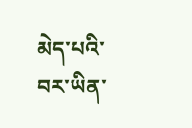མེད་པའི་བར་ཡིན་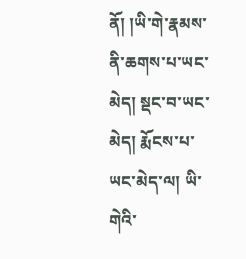ནོ། །ཡི་གེ་རྣམས་ནི་ཆགས་པ་ཡང་མེད། སྡང་བ་ཡང་མེད། རྨོངས་པ་ཡང་མེད་ལ། ཡི་གེའི་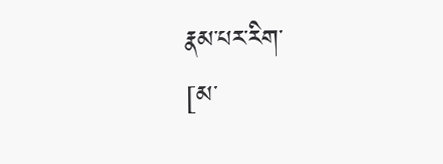རྣམ་པར་རིག་
[མ་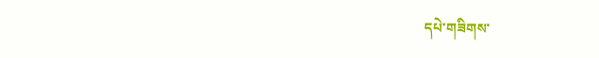དཔེ་གཟིགས་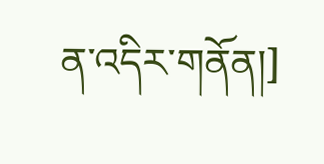ན་འདིར་གནོན།]